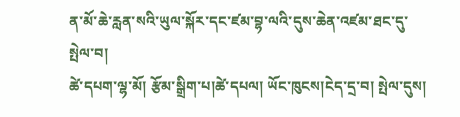ན་མོ་ཆེ་རླན་སའི་ཡུལ་སྐོར་དང་ཛམ་བྷ་ལའི་དུས་ཆེན་འཛམ་ཐང་དུ་སྤེལ་བ།
ཚེ་དཔག་ལྷ་མོ། རྩོམ་སྒྲིག་པ།ཚེ་དཔལ། ཡོང་ཁུངས།ངེད་དྲ་བ། སྤེལ་དུས།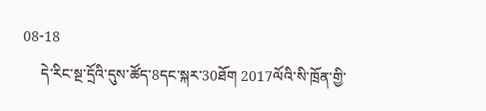08-18
     དེ་རིང་སྔ་དྲོའི་དུས་ཚོད་8དང་སྐར་30ཐོག 2017ལོའི་སི་ཁྲོན་གྱི་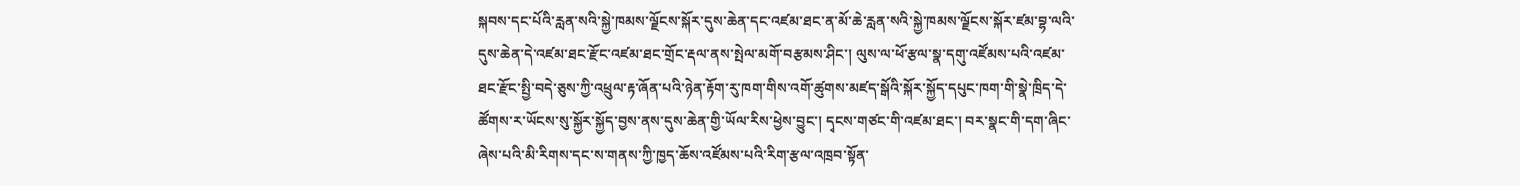སྐབས་དང་པོའི་རླན་སའི་སྐྱེ་ཁམས་ལྗོངས་སྐོར་དུས་ཆེན་དང་འཛམ་ཐང་ན་མོ་ཆེ་རླན་སའི་སྐྱེ་ཁམས་ལྗོངས་སྐོར་ཛམ་བྷ་ལའི་དུས་ཆེན་དེ་འཛམ་ཐང་རྫོང་འཛམ་ཐང་གྲོང་རྡལ་ནས་སྤེལ་མགོ་བརྩམས་ཤིང་། ལུས་ལ་ཕོ་རྩལ་སྣ་དགུ་འཛོམས་པའི་འཛམ་ཐང་རྫོང་སྤྱི་བདེ་ཅུས་ཀྱི་འཕྲུལ་རྟ་ཞོན་པའི་ཉེན་རྟོག་རུ་ཁག་གིས་འགོ་ཚུགས་མཛད་སྒོའི་སྐོར་སྐྱོད་དཔུང་ཁག་གི་སྣེ་ཁྲིད་དེ་ཚོགས་ར་ཡོངས་སུ་སྐྱོར་སྐྱོད་བྱས་ནས་དུས་ཆེན་གྱི་ཡོལ་རིས་ཕྱེས་བྱུང་། དྭངས་གཙང་གི་འཛམ་ཐང་། བར་སྣང་གི་དག་ཞིང་ཞེས་པའི་མི་རིགས་དང་ས་གནས་ཀྱི་ཁྱད་ཆོས་འཛོམས་པའི་རིག་རྩལ་འཁྲབ་སྟོན་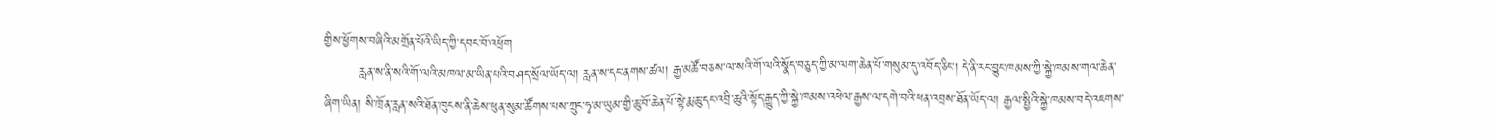གྱིས་ཕྱོགས་བཞིའི་མགྲོན་པོའི་ཡིད་ཀྱི་དབང་བོ་འཕྲོག
        རླན་ས་ནི་སའི་གོ་ལའི་མཁལ་མ་ཡིན་པའི་བཤད་སྲོལ་ཡོད་ལ། རླན་ས་དང་ནགས་ཚལ། རྒྱ་མཚོ་བཅས་ལ་སའི་གོ་ལའི་སྣོད་བཅུད་ཀྱི་མ་ལག་ཆེན་པོ་གསུམ་དུ་འབོད་ཅིང་། དེ་ནི་རང་བྱུང་ཁམས་ཀྱི་སྐྱེ་ཁམས་གལ་ཆེན་ཞིག་ཡིན། སི་ཁྲོན་རླན་སའི་ཐོན་ཁུངས་ནི་ཆེས་ཕུན་སུམ་ཚོགས་པས་ཀྲུང་ཧྭ་མ་ཡུམ་གྱི་ཆུ་བོ་ཆེན་པོ་སྟེ་རྨ་ཆུ་དང་འབྲི་ཆུའི་སྟོད་རྒྱུད་ཀྱི་སྐྱེ་ཁམས་འཕེལ་རྒྱས་ལ་དགེ་བའི་ཕན་འབྲས་ཐོན་ཡོད་ལ། རྒྱལ་སྤྱིའི་སྐྱེ་ཁམས་བདེ་འཇགས་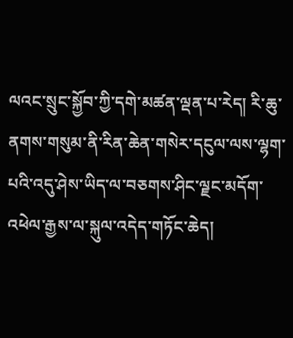ལའང་སྲུང་སྐྱོབ་ཀྱི་དགེ་མཚན་ལྡན་པ་རེད། རི་ཆུ་ནགས་གསུམ་ནི་རིན་ཆེན་གསེར་དངུལ་ལས་ལྷག་པའི་འདུ་ཤེས་ཡིད་ལ་བཅགས་ཤིང་ལྗང་མདོག་འཕེལ་རྒྱས་ལ་སྐུལ་འདེད་གཏོང་ཆེད།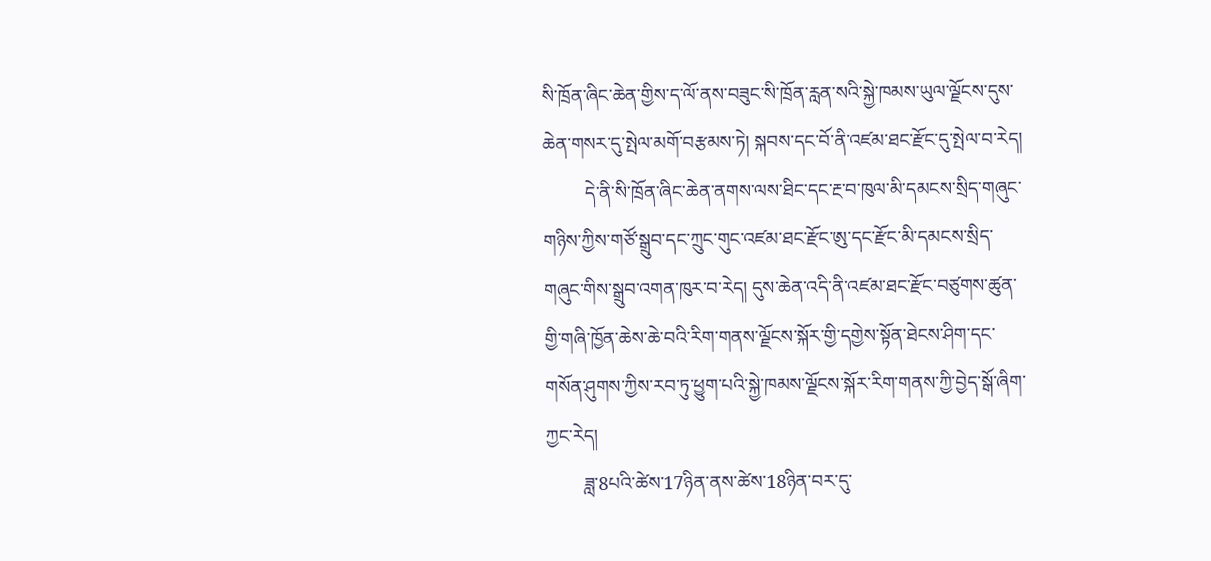སི་ཁྲོན་ཞིང་ཆེན་གྱིས་ད་ལོ་ནས་བཟུང་སི་ཁྲོན་རླན་སའི་སྐྱེ་ཁམས་ཡུལ་ལྗོངས་དུས་ཆེན་གསར་དུ་སྤེལ་མགོ་བརྩམས་ཏེ། སྐབས་དང་བོ་ནི་འཛམ་ཐང་རྫོང་དུ་སྤེལ་བ་རེད།
         དེ་ནི་སི་ཁྲོན་ཞིང་ཆེན་ནགས་ལས་ཐིང་དང་རྔ་བ་ཁུལ་མི་དམངས་སྲིད་གཞུང་གཉིས་ཀྱིས་གཙོ་སྒྲུབ་དང་ཀྲུང་གུང་འཛམ་ཐང་རྫོང་ཨུ་དང་རྫོང་མི་དམངས་སྲིད་གཞུང་གིས་སྒྲུབ་འགན་ཁུར་བ་རེད། དུས་ཆེན་འདི་ནི་འཛམ་ཐང་རྫོང་བཙུགས་ཚུན་གྱི་གཞི་ཁྱོན་ཆེས་ཆེ་བའི་རིག་གནས་ལྗོངས་སྐོར་གྱི་དགྱེས་སྟོན་ཐེངས་ཤིག་དང་གསོན་ཤུགས་ཀྱིས་རབ་ཏུ་ཕྱུག་པའི་སྐྱེ་ཁམས་ལྗོངས་སྐོར་རིག་གནས་ཀྱི་བྱེད་སྒོ་ཞིག་ཀྱང་རེད།
        ཟླ་8པའི་ཚེས་17ཉིན་ནས་ཚེས་18ཉིན་བར་དུ་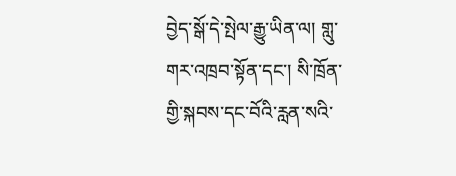བྱེད་སྒོ་དེ་སྤེལ་རྒྱུ་ཡིན་ལ། གླུ་གར་འཁྲབ་སྟོན་དང་། སི་ཁྲོན་གྱི་སྐབས་དང་བོའི་རླན་སའི་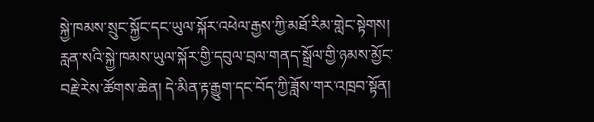སྐྱེ་ཁམས་སྲུང་སྐྱོང་དང་ཡུལ་སྐོར་འཕེལ་རྒྱས་ཀྱི་མཐོ་རིམ་གླེང་སྟེགས། རླན་སའི་སྐྱེ་ཁམས་ཡུལ་སྐོར་གྱི་དབུལ་བྲལ་གནད་སྒྲོལ་གྱི་ཉམས་མྱོང་བརྗེ་རེས་ཚོགས་ཆེན། དེ་མིན་རྟ་རྒྱུག་དང་བོད་ཀྱི་ཟློས་གར་འཁྲབ་སྟོན།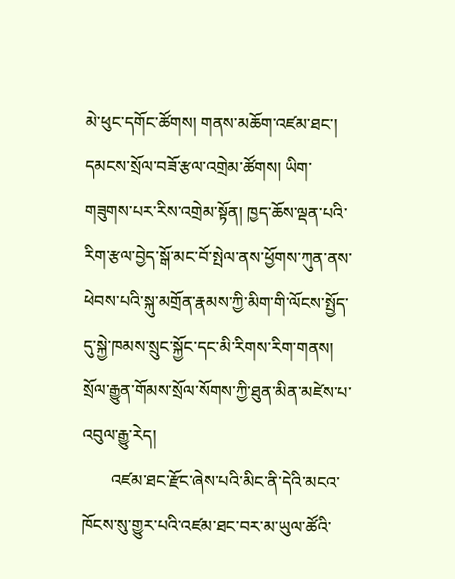མེ་ཕུང་དགོང་ཚོགས། གནས་མཆོག་འཛམ་ཐང་། དམངས་སྲོལ་བཟོ་རྩལ་འགྲེམ་ཚོགས། ཡིག་གཟུགས་པར་རིས་འགྲེམ་སྟོན། ཁྱད་ཆོས་ལྡན་པའི་རིག་རྩལ་བྱེད་སྒོ་མང་བོ་སྤེལ་ནས་ཕྱོགས་ཀུན་ནས་ཕེབས་པའི་སྐུ་མགྲོན་རྣམས་ཀྱི་མིག་གི་ལོངས་སྤྱོད་དུ་སྐྱེ་ཁམས་སྲུང་སྐྱོང་དང་མི་རིགས་རིག་གནས། སྲོལ་རྒྱུན་གོམས་སྲོལ་སོགས་ཀྱི་ཐུན་མིན་མཛེས་པ་འབུལ་རྒྱུ་རེད།
       འཛམ་ཐང་རྫོང་ཞེས་པའི་མིང་ནི་དེའི་མངའ་ཁོངས་སུ་གྱུར་པའི་འཛམ་ཐང་བར་མ་ཡུལ་ཚོའི་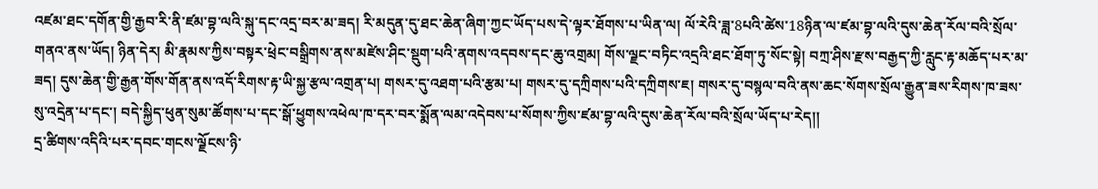འཛམ་ཐང་དགོན་གྱི་རྒྱབ་རི་ནི་ཛམ་བྷ་ལའི་སྐུ་དང་འདྲ་བར་མ་ཟད། རི་མདུན་དུ་ཐང་ཆེན་ཞིག་ཀྱང་ཡོད་པས་དེ་ལྟར་ཐོགས་པ་ཡིན་ལ། ལོ་རེའི་ཟླ་8པའི་ཚེས་18ཉིན་ལ་ཛམ་བྷ་ལའི་དུས་ཆེན་རོལ་བའི་སྲོལ་གནའ་ནས་ཡོད། ཉིན་དེར། མི་རྣམས་ཀྱིས་བསྟར་ཕྲེང་བསྒྲིགས་ནས་མཛེས་ཤིང་སྡུག་པའི་ནགས་འདབས་དང་ཆུ་འགྲམ། གོས་ལྗང་བཏིང་འདྲའི་ཐང་ཐོག་ཏུ་སོང་སྟེ། བཀྲ་ཤིས་རྫས་བརྒྱད་ཀྱི་རླུང་རྟ་མཆོད་པར་མ་ཟད། དུས་ཆེན་གྱི་རྒྱན་གོས་གོན་ནས་འདོ་རིགས་རྟ་ཡི་སྐྱ་རྩལ་འགྲན་པ། གསར་དུ་འཐག་པའི་རྩམ་པ། གསར་དུ་དཀྲིགས་པའི་དཀྲིགས་ཇ། གསར་དུ་བསྙལ་བའི་ནས་ཆང་སོགས་སྲོལ་རྒྱུན་ཟས་རིགས་ཁ་ཟས་སུ་འདྲེན་པ་དང་། བདེ་སྐྱིད་ཕུན་སུམ་ཚོགས་པ་དང་སྒོ་ཕྱུགས་འཕེལ་ཁ་དར་བར་སྨོན་ལམ་འདེབས་པ་སོགས་ཀྱིས་ཛམ་བྷ་ལའི་དུས་ཆེན་རོལ་བའི་སྲོལ་ཡོད་པ་རེད།།
དྲ་ཚིགས་འདིའི་པར་དབང་གངས་ལྗོངས་ཉི་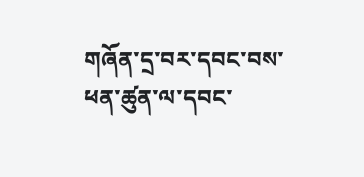གཞོན་དྲ་བར་དབང་བས་ཕན་ཚུན་ལ་དབང་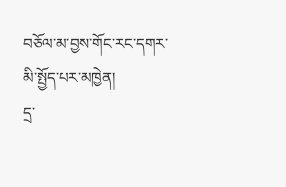བཅོལ་མ་བྱས་གོང་རང་དགར་མི་སྤྱོད་པར་མཁྱེན།
དྲ་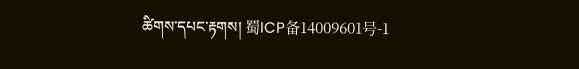ཚིགས་དཔང་རྟགས། 蜀ICP备14009601号-1